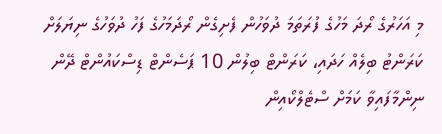މި އަހަރުގެ ރޯދަ މަހުގެ ފުރަތަމަ ދުވަހުން ފެށިގެން ރޯދަމަހުގެ ފަހު ދުވަހުގެ ނިޔަލަށް ކަރަންޓު ބިލެއް ހަދައި، ކަރަންޓް ބިލުން 10 ޕަސެންޓް ޑިސްކައުންޓް ދޭން ނިންމާފައިވާ ކަމަށް ސްޓެލްކޯއިން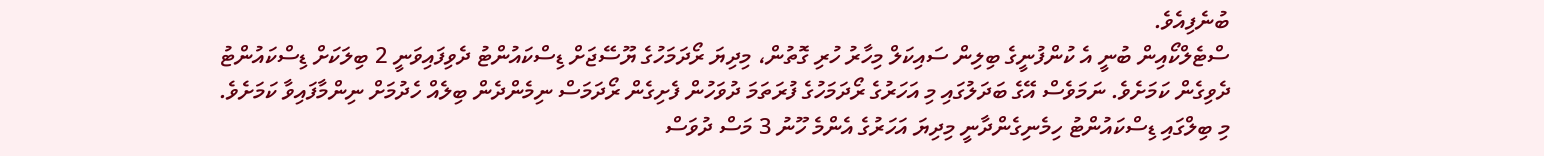ބުނެފިއެވެ.
ސްޓެލްކޯއިން ބުނީ އެ ކުންފުނީގެ ބިލިން ސައިކަލް މިހާރު ހުރި ގޮތުން، މިދިޔަ ރޯދަމަހުގެ ޔޫސޭޖަށް ޑިސްކައުންޓު ދެވިފައިވަނީ 2 ބިލަކަށް ޑިސްކައުންޓު ދެވިގެން ކަމަށެވެ. ނަމަވެސް އޭގެ ބަދަލުގައި މި އަހަރުގެ ރޯދަމަހުގެ ފުރަތަމަ ދުވަހުން ފެށިގެން ރޯދަމަސް ނިމެންދެން ބިލެއް ހެދުމަށް ނިންމާފައިވާ ކަމަށެވެ.
މި ބިލްގައި ޑިސްކައުންޓު ހިމެނިގެންދާނީ މިދިޔަ އަހަރުގެ އެންމެ ހޫނު 3 މަސް ދުވަސް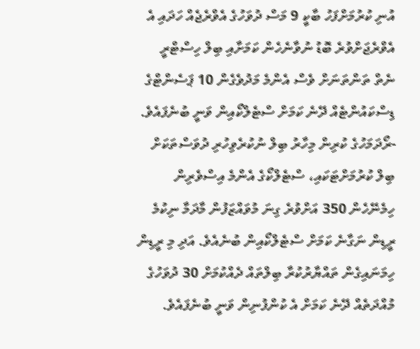އުނި ކުރުމަށްފަހު ބާކީ 9 މަސް ދުވަހުގެ އެވްރެޖެއް ހަދައި އެ އެވްރެޖަށްވުރެ ބޮޑު ނުވާނެހެން ކަމަށާއި ބިލް ހިސްޓްރީ ނެތް ތަންތަނަށް ވެސް އެންމެ މަދުވެގެން 10 ޕަސެންޓްގެ ޑިސްކައުންޓެއް ދޭނެ ކަމަށް ސްޓެލްކޯއިން ވަނީ ބުނެފައެވެ.
-ރޯދަމަހުގެ ކުރިން މިހާރު ބިލް ނުކުރެވިހުރި ދުވަސްތަކަށް ބިލް ކުރުމަށްޓަކައި، ސްޓެލްކޯގެ އެންމެ އިސްވެރިން ހިމެނޭހެން 350 އަށްވުރެ ގިނަ މުވައްޒަފުން މާދަމާ ނިކުމެ ރީޑިން ނަގާނެ ކަމަށް ސްޓެލްކޯއިން ބުނެއެވެ. އަދި މި ރީޑިން ހިމަނައިގެން ތައްޔާރުކުރާ ބިލްތައް ދެއްކުމަށް 30 ދުވަހުގެ މުއްދަތެއް ދޭނެ ކަމަށް އެ ކުންފުނިން ވަނީ ބުނެފައެވެ.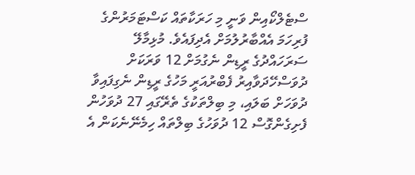ސްޓެލްކޯއިން ވަނީ މި ހަރަކާތައް ކަސްޓަމަރުންގެ ފުރިހަމަ އެއްބާރުލުމަށް އެދިފައެވެ. މުޅިމާލޭ ސަރަހައްދުގެ ރީޑިން ނެގުމަށް 12 ވަރަކަށް ދުވަސްހޭދަވާއިރު ފެބްރުއަރީ މަހުގެ ރީޑިން ނެގިފައިވާ ދުވަހަށް ބަލައި، މި ބިލްތަކުގެ ތެރޭގައި 27 ދުވަހުން ފެށިގެންގޮސް 12 ދުވަހުގެ ބިލްތައް ހިމެނޭނެކަން އެ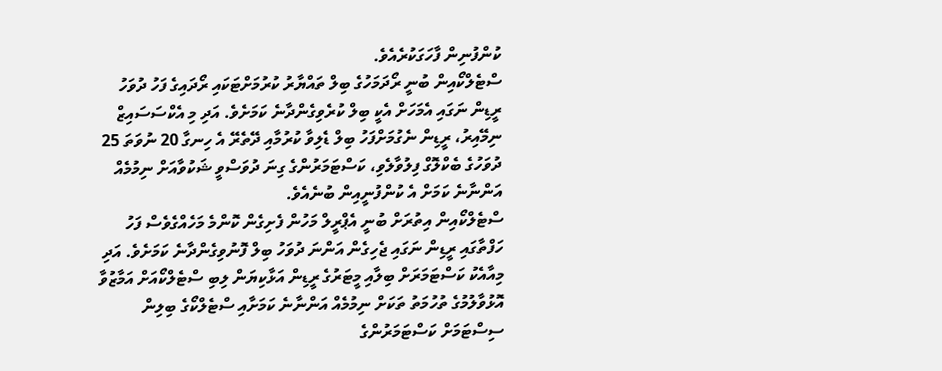ކުންފުނިން ފާހަގަކުރެއެވެ.
ސްޓެލްކޯއިން ބުނީ ރޯދަމަހުގެ ބިލް ތައްޔާރު ކުރުމަށްޓަކައި ރޯދައިގެ ފަހު ދުވަހު ރީޑިން ނަގައި އެމަހަށް އެކީ ބިލް ކުރެވިގެންދާނެ ކަމަށެވެ. އަދި މި އެކްސަސައިޒް ނިމޭއިރު، ރީޑިން ނެގުމަށްފަހު ބިލް ޑެލިވާ ކުރުމާއި ދޭތެރޭ އެ ހިނގާ 20 ނުވަތަ 25 ދުވަހުގެ ބެކްލޮގް ފިލުވާލެވި، ކަސްޓަމަރުންގެ ގިނަ ދުވަސްވީ ޝަކުވާއަށް ނިމުމެއް އަންނާނެ ކަމަށް އެ ކުންފުނީއިން ބުނެއެވެ.
ސްޓެލްކޯއިން އިތުރަށް ބުނީ އެޕްރީލް މަހުން ފެށިގެން ކޮންމެ މަހެއްގެވެސް ފަހު ހަފްތާގައި ރީޑިން ނަގައި ޖެހިގެން އަންނަ ދުވަހު ބިލް ފޮނުވިގެންދާނެ ކަމަށެވެ. އަދި މިއާއެކު ކަސްޓަމަރަށް ބިލާއި މީޓަރުގެ ރީޑިން އަޅާކިޔަން ލިބި ސްޓެލްކޯއަށް އަމާޒުވާ އޮޅުވާލުމުގެ ތުހުމަތު ތަކަށް ނިމުމެއް އަންނާނެ ކަމަށާއި ސްޓެލްކޯގެ ބިލިން ސިސްޓަމަށް ކަސްޓަމަރުންގެ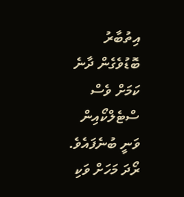އިތުބާރު ބޮޑުވެގެން ދާނެ ކަމަށް ވެސް ސްޓެލްކޯއިން ވަނީ ބުނެފައެވެ.
ރޯދަ މަހަށް ވަކި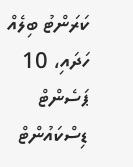ކަރަންޓު ބިލެއް ހަދައި، 10 ޕަސެންޓް ޑިސްކައުންޓް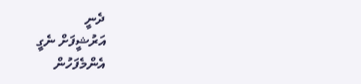ދެނީ
އަރުޝީފަށް ނެގީ
އެންމެފަހުން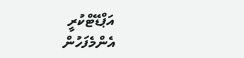އަޕްޑޭޓްކުރީ
އެންމެފަހުން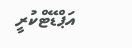އަޕްޑޭޓްކުރީ